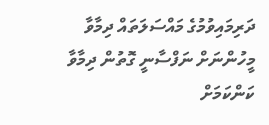ދަރިމައިވުމުގެ މައްސަލަތައް ދިމާވާ މީހުންނަށް ނަފްސާނީ ގޮތުން ދިމާވާ ކަންކަމަށް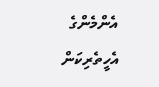އެންމެންގެ އެހީތެރިކަން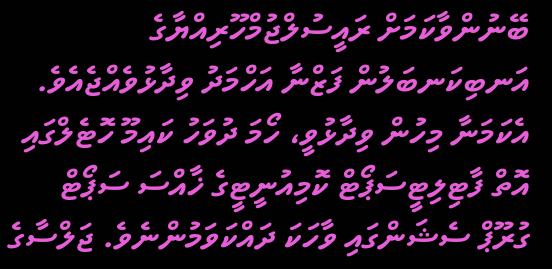ބޭނުންވާކަމަށް ރައީސުލްޖުމްހޫރިއްޔާގެ އަނބިކަނބަލުން ފަޒްނާ އަހްމަދު ވިދާޅުވެއްޖެއެވެ.
އެކަމަނާ މިހުން ވިދާޅުވީ، ހޯމަ ދުވަހު ކައިމޫ ހޮޓެލްގައި އޮތް ފާޓިލިޓީސަޕޯޓް ކޮމިއުނީޓީގެ ޚާއްސަ ސަޕޯޓް ގުރޫޕް ސެޝަންގައި ވާހަކަ ދައްކަވަމުންނެވެ. ޖަލްސާގެ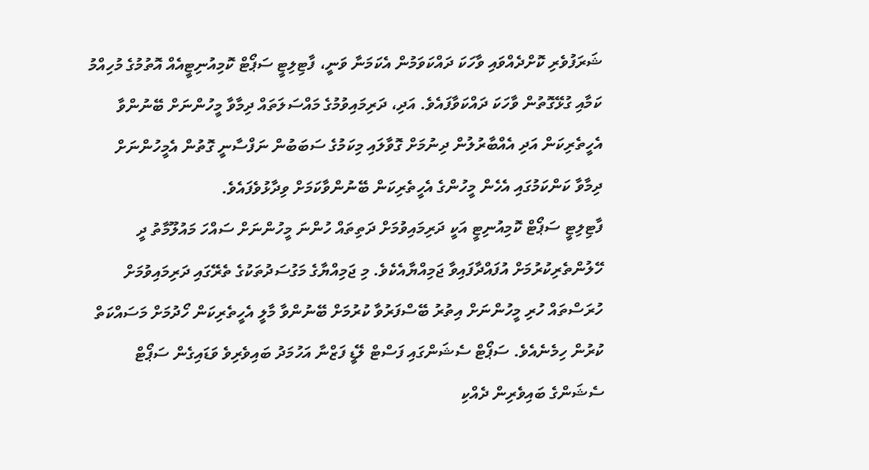ޝަރަފުވެރި ކޮށްދެއްވައި ވާހަކަ ދައްކަވަމުން އެކަމަނާ ވަނީ، ފާޓިލިޓީ ސަޕޯޓް ކޮމިއުނިޓީއެއް އޮތުމުގެ މުހިއްމު ކަމާއި ގުޅޭގޮތުން ވާހަކަ ދައްކަވާފައެވެ. އަދި، ދަރިމައިވުމުގެ މައްސަލަތައް ދިމާވާ މީހުންނަށް ބޭނުންވާ އެހީތެރިކަން އަދި އެއްބާރުލުން ދިނުމަށް ގޮވާލައި މިކަމުގެ ސަބަބުން ނަފްސާނީ ގޮތުން އެމީހުންނަށް ދިމާވާ ކަންކަމުގައި އެހެން މީހުންގެ އެހީތެރިކަން ބޭނުންވާކަމަށް ވިދާޅުވެފައެވެ.
ފާޓިލިޓީ ސަޕޯޓް ކޮމިއުނިޓީ އަކީ ދަރިމައިވުމަށް ދަތިތައް ހުންނަ މީހުންނަށް ސައްހަ މައުލޫމާތު ދީ ހޭލުންތެރިކުރުމަށް އުފައްދާފައިވާ ޖަމިއްޔާއެކެވެ. މި ޖަމިއްޔާގެ މަގުސަދުތަކުގެ ތެރޭގައި ދަރިމައިވުމަށް ހުރަސްތައް ހުރި މީހުންނަށް އިތުރު ބޭސްފަރުވާ ކުރުމަށް ބޭނުންވާ މާލީ އެހީތެރިކަން ހޯދުމަށް މަސައްކަތް ކުރުން ހިމެނެއެވެ. ސަޕޯޓް ސެޝަންގައި ފަސްޓް ލޭޑީ ފަޒްނާ އަހުމަދު ބައިވެރިވެ ވަޑައިގެން ސަޕޯޓް ސެޝަންގެ ބައިވެރިން ދެއްކި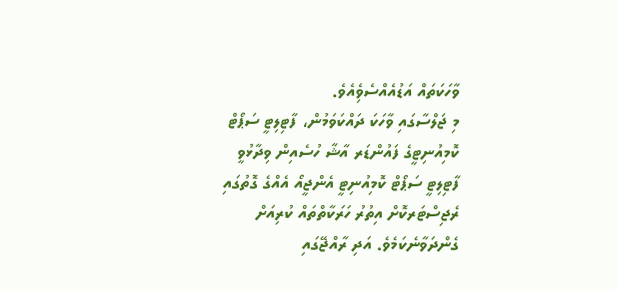ވާހަކަތައް އަޑުއެއްސެވެިއެވެ.
މި ޖަލްސާގައި ވާހަކަ ދައްކަވަމުން، ފާޓިލިޓީ ސަޕޯޓް ކޮމިއުނިޓީގެ ފައުންޑަރ އާޝާ ހުސެއިން ވިދާޅުވީ ފާޓިލިޓީ ސަޕޯޓް ކޮމިއުނިޓީ އެންޖީއޯ އެއްގެ ގޮތުގައި ރެޖިސްޓަރކޮށް އިތުރު ހަރަކާތްތައް ކުރިއަށް ގެންދަވާނެކަމެވެ. އަދި ރާއްޖޭގައި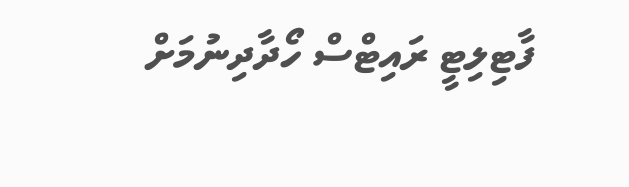ފާޓިލިޓީ ރައިޓްސް ހޯދާދިނުމަށް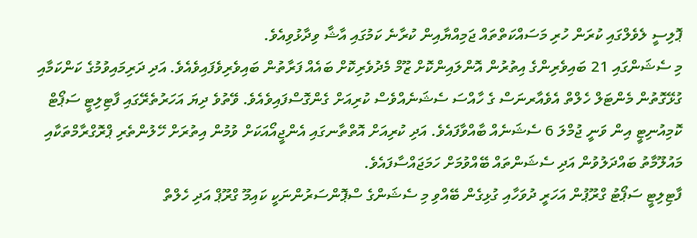ޕޮލިސީ ލެވެލްގައި ކުރަން ހުރި މަސައްކަތްތައް ޖަމިއްޔާއިން ކުރާނެ ކަމުގައި އާޝާ ވިދާޅުވިއެވެ.
މި ސެޝަންގައި 21 ބައިވެރިންގެ އިތުރުން އޮންލައިންކޮށް ޒޫމް މެދުވެރިކޮށް ބައެއް ފަރާތުން ބައިވެރިވެފައިވެއެވެ. އަދި ދަރިމައިވުމުގެ ކަންކަމާއި ގުޅޭގޮތުން މެންޓަލް ހެލްތް އެވެއާރނަސް ގެ ހާއްސަ ސެޝަނެއްވެސް ކުރިއަށް ގެންގޮސްފައިވެއެވެ. ވޭތުވެ ދިޔަ އަހަރުތެރޭގައި ފާޓިލިޓީ ސަޕޯޓް ކޮމިއުނިޓީ އިން ވަނީ ޖުމްލަ 6 ސެޝަނެއް ބާއްވާފައެވެ. އަދި ކުރިއަށް އޮތްތާނގައި އެންޖީއޯއަކަށް ވުމުން އިތުރަށް ހޭލުންތެރި ޕްރޮގްރާމްތަކާއި މައުލޫމާތު ބައްދަލުވުން އަދި ސެޝަންތައް ބޭއްވުމަށް ހަމަޖައްސާފައެވެ.
ފާޓިލިޓީ ސަޕޯޓު ގްރޫޕުން އަހަރީ ދުވަހާއި ގުޅިގެން ބޭއްވި މި ސެޝަންގެ ސްޕޮންސަރުންނަކީ ކައިމޫ ގްރޫޕް އަދި ހެލްތް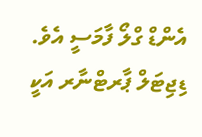އެންޑް ގްލޯ ފާމަސީ އެވެ. ޑިޖިޓަލް ޕާރޓްނާރ އަކީ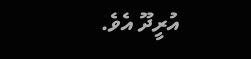އުރީދޫ އެވެ.